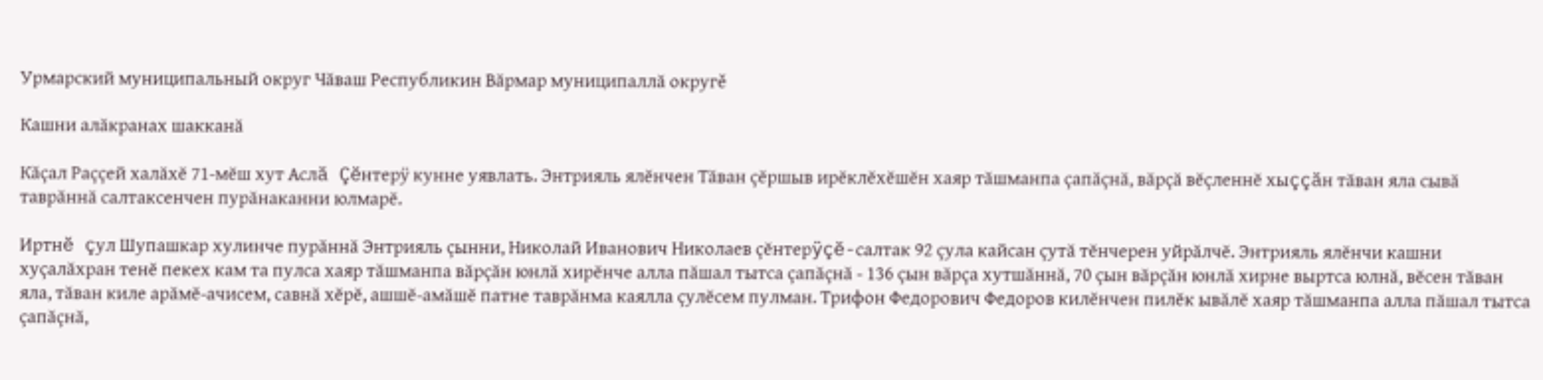Урмарский муниципальный округ Чăваш Республикин Вăрмар муниципаллă округě

Кашни алăкранах шакканă

Кăçал Раççей халăхĕ 71-мĕш хут Аслă Çĕнтерÿ кунне уявлать. Энтрияль ялĕнчен Тăван çĕршыв ирĕклĕхĕшĕн хаяр тăшманпа çапăçнă, вăрçă вĕçленнĕ хыççăн тăван яла сывă таврăннă салтаксенчен пурăнаканни юлмарĕ.

Иртнĕ çул Шупашкар хулинче пурăннă Энтрияль çынни, Николай Иванович Николаев çĕнтерÿçĕ-салтак 92 çула кайсан çутă тĕнчерен уйрăлчĕ. Энтрияль ялĕнчи кашни хуçалăхран тенĕ пекех кам та пулса хаяр тăшманпа вăрçăн юнлă хирĕнче алла пăшал тытса çапăçнă - 136 çын вăрçа хутшăннă, 70 çын вăрçăн юнлă хирне выртса юлнă, вĕсен тăван яла, тăван киле арăмĕ-ачисем, савнă хĕрĕ, ашшĕ-амăшĕ патне таврăнма каялла çулĕсем пулман. Трифон Федорович Федоров килĕнчен пилĕк ывăлĕ хаяр тăшманпа алла пăшал тытса çапăçнă,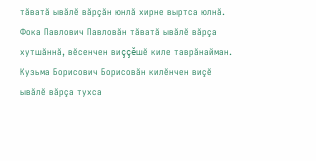тăватă ывăлĕ вăрçăн юнлă хирне выртса юлнă. Фока Павлович Павловăн тăватă ывăлĕ вăрçа хутшăннă, вĕсенчен виççĕшĕ киле таврăнайман. Кузьма Борисович Борисовăн килĕнчен виçĕ ывăлĕ вăрçа тухса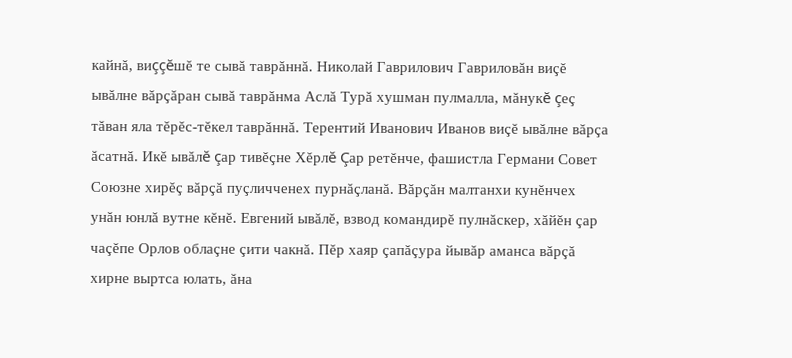кайнă, виççĕшĕ те сывă таврăннă. Николай Гаврилович Гавриловăн виçĕ ывăлне вăрçăран сывă таврăнма Аслă Турă хушман пулмалла, мăнукĕ çеç тăван яла тĕрĕс-тĕкел таврăннă. Терентий Иванович Иванов виçĕ ывăлне вăрçа ăсатнă. Икĕ ывăлĕ çар тивĕçне Хĕрлĕ Çар ретĕнче, фашистла Германи Совет Союзне хирĕç вăрçă пуçличченех пурнăçланă. Вăрçăн малтанхи кунĕнчех унăн юнлă вутне кĕнĕ. Евгений ывăлĕ, взвод командирĕ пулнăскер, хăйĕн çар чаçĕпе Орлов облаçне çити чакнă. Пĕр хаяр çапăçура йывăр аманса вăрçă хирне выртса юлать, ăна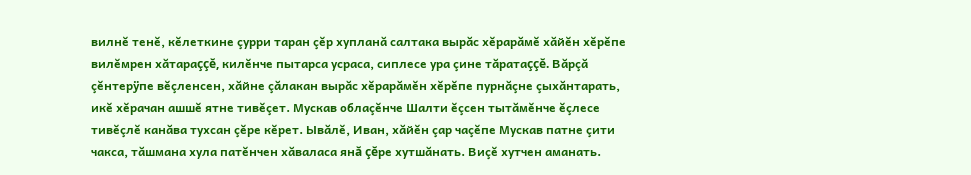вилнĕ тенĕ, кĕлеткине çурри таран çĕр хупланă салтака вырăс хĕрарăмĕ хăйĕн хĕрĕпе вилĕмрен хăтараççĕ, килĕнче пытарса усраса, сиплесе ура çине тăратаççĕ. Вăрçă çĕнтерÿпе вĕçленсен, хăйне çăлакан вырăс хĕрарăмĕн хĕрĕпе пурнăçне çыхăнтарать, икĕ хĕрачан ашшĕ ятне тивĕçет. Мускав облаçĕнче Шалти ĕçсен тытăмĕнче ĕçлесе тивĕçлĕ канăва тухсан çĕре кĕрет. Ывăлĕ, Иван, хăйĕн çар чаçĕпе Мускав патне çити чакса, тăшмана хула патĕнчен хăваласа янă çĕре хутшăнать. Виçĕ хутчен аманать.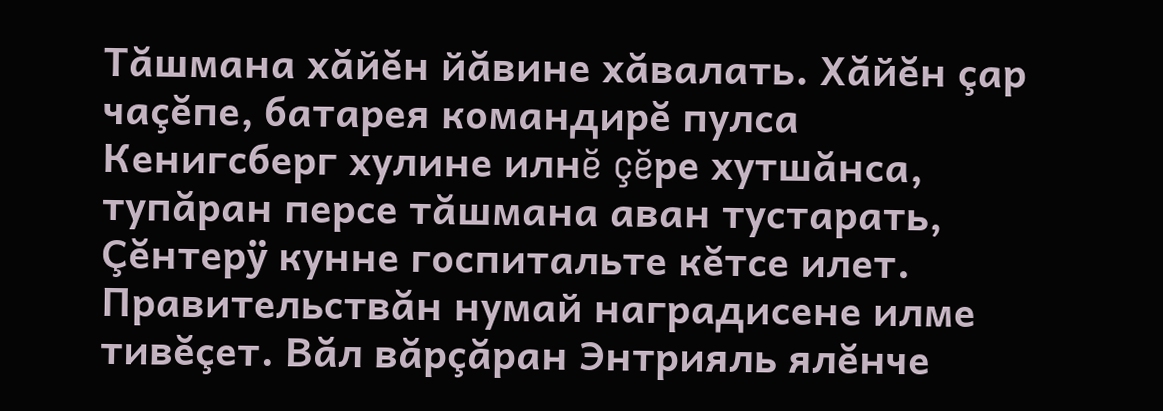Тăшмана хăйĕн йăвине хăвалать. Хăйĕн çар чаçĕпе, батарея командирĕ пулса Кенигсберг хулине илнĕ çĕре хутшăнса, тупăран персе тăшмана аван тустарать, Çĕнтерÿ кунне госпитальте кĕтсе илет. Правительствăн нумай наградисене илме тивĕçет. Вăл вăрçăран Энтрияль ялĕнче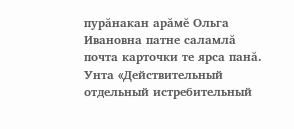пурăнакан арăмĕ Ольга Ивановна патне саламлă почта карточки те ярса панă. Унта «Действительный отдельный истребительный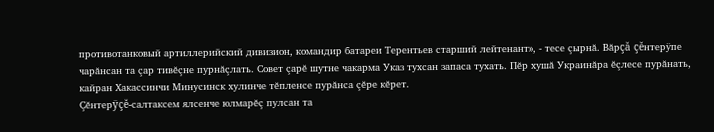противотанковый артиллерийский дивизион, командир батареи Терентьев старший лейтенант», - тесе çырнă. Вăрçă çĕнтерÿпе чарăнсан та çар тивĕçне пурнăçлать. Совет çарĕ шутне чакарма Указ тухсан запаса тухать. Пĕр хушă Украинăра ĕçлесе пурăнать, кайран Хакассинчи Минусинск хулинче тĕпленсе пурăнса çĕре кĕрет.
Çĕнтерÿçĕ-салтаксем ялсенче юлмарĕç пулсан та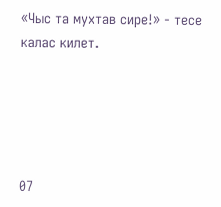«Чыс та мухтав сире!» - тесе калас килет.





07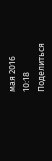мая 2016
10:18
Поделиться